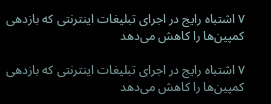۷ اشتباه رایج در اجرای تبلیغات اینترنتی که بازدهی کمپین‌ها را کاهش می‌دهد

۷ اشتباه رایج در اجرای تبلیغات اینترنتی که بازدهی کمپین‌ها را کاهش می‌دهد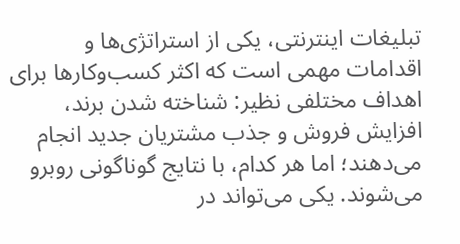تبلیغات اینترنتی، یکی از استراتژی‌ها و اقدامات مهمی است که اکثر کسب‌و‌کارها برای اهداف مختلفی نظیر: شناخته شدن برند، افزایش فروش و جذب مشتریان جدید انجام می‌دهند؛ اما هر کدام، با نتایج گوناگونی روبرو می‌شوند. یکی می‌تواند در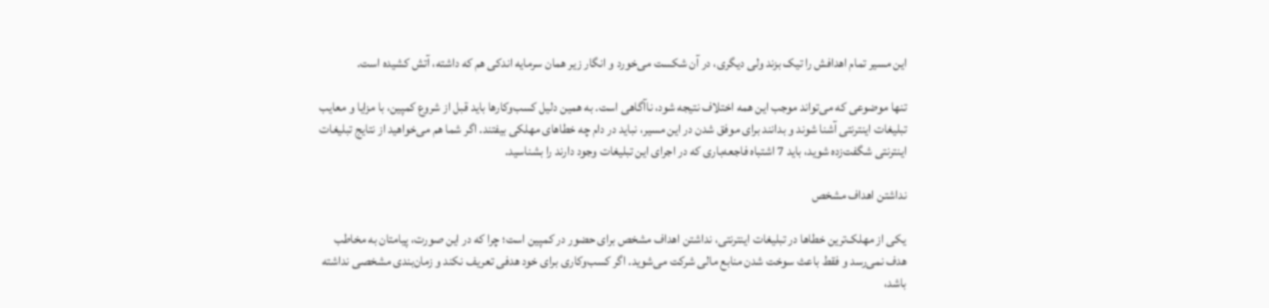این مسیر تمام اهدافش را تیک بزند ولی دیگری، در آن شکست می‌خورد و انگار زیر همان سرمایه اندکی هم که داشته، آتش کشیده است.

تنها موضوعی که می‌تواند موجب این همه اختلاف نتیجه شود، ناآگاهی است. به همین دلیل کسب‌وکارها باید قبل از شروع کمپین، با مزایا و معایب تبلیغات اینترنتی آشنا شوند و بدانند برای موفق شدن در این مسیر، نباید در دام چه خطاهای مهلکی بیفتند. اگر شما هم می‌خواهید از نتایج تبلیغات اینترنتی شگفت‌زده شوید، باید 7 اشتباه فاجعه‌باری که در اجرای این تبلیغات وجود دارند را بشناسید.

نداشتن اهداف مشخص

یکی از مهلک‌ترین خطاها در تبلیغات اینترنتی، نداشتن اهداف مشخص برای حضور در کمپین است؛ چرا که در این صورت، پیامتان به مخاطب هدف نمی‌رسد و فقط باعث سوخت شدن منابع مالی شرکت می‌شوید. اگر کسب‌و‌کاری برای خود هدفی تعریف نکند و زمان‌بندی مشخصی نداشته باشد،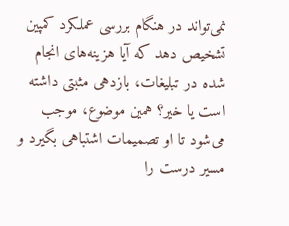نمی‌تواند در هنگام بررسی عملکرد کمپین تشخیص دهد که آیا هزینه‌های انجام شده در تبلیغات، بازدهی مثبتی داشته است یا خیر؟ همین موضوع، موجب می‌شود تا او تصمیمات اشتباهی بگیرد و مسیر درست را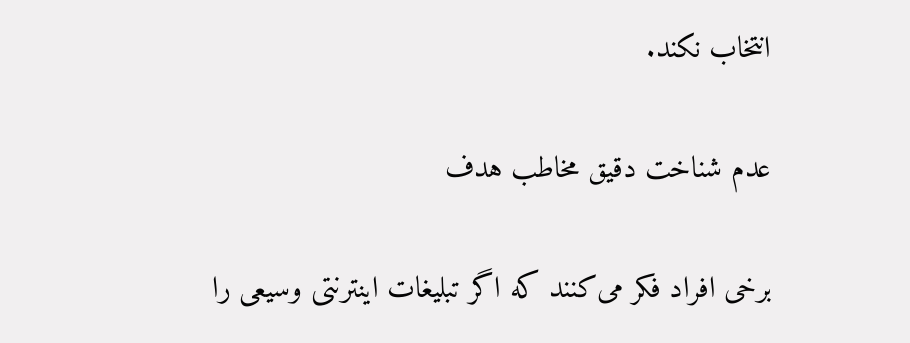انتخاب نکند.

عدم شناخت دقیق مخاطب هدف

برخی افراد فکر می‌کنند که اگر تبلیغات اینترنتی وسیعی را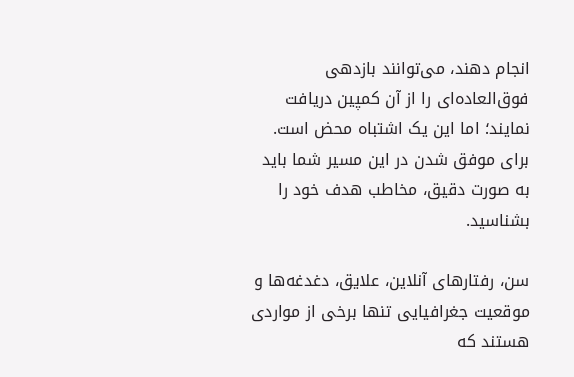انجام دهند، می‌توانند بازدهی فوق‌العاده‌ای را از آن کمپین دریافت نمایند؛ اما این یک اشتباه محض است. برای موفق شدن در این مسیر شما باید به صورت دقیق، مخاطب هدف خود را بشناسید.

سن، رفتارهای آنلاین، علایق، دغدغه‌ها و موقعیت جغرافیایی تنها برخی از مواردی هستند که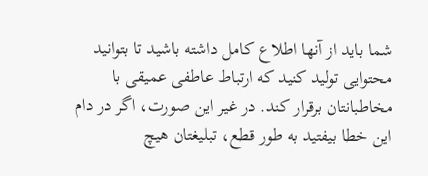شما باید از آنها اطلاع کامل داشته باشید تا بتوانید محتوایی تولید کنید که ارتباط عاطفی عمیقی با مخاطبانتان برقرار کند. در غیر این صورت، اگر در دام این خطا بیفتید به طور قطع، تبلیغتان هیچ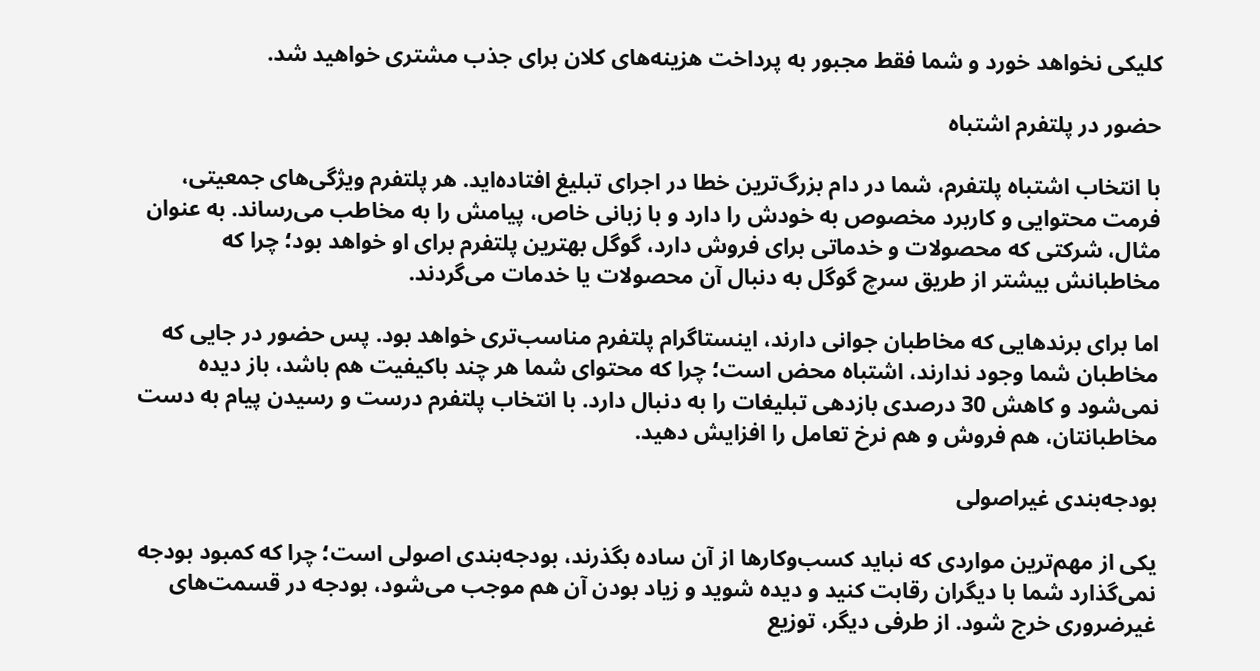کلیکی نخواهد خورد و شما فقط مجبور به پرداخت هزینه‌های کلان برای جذب مشتری خواهید شد.

حضور در پلتفرم اشتباه

با انتخاب اشتباه پلتفرم، شما در دام بزرگ‌ترین خطا در اجرای تبلیغ افتاده‌اید. هر پلتفرم ویژگی‌های جمعیتی، فرمت محتوایی و کاربرد مخصوص به خودش را دارد و با زبانی خاص، پیامش را به مخاطب می‌رساند. به عنوان مثال، شرکتی که محصولات و خدماتی برای فروش دارد، گوگل بهترین پلتفرم برای او خواهد بود؛ چرا که مخاطبانش بیشتر از طریق سرچ گوگل به دنبال آن محصولات یا خدمات می‌گردند.

اما برای برندهایی که مخاطبان جوانی دارند، اینستاگرام پلتفرم مناسب‌تری خواهد بود. پس حضور در جایی که مخاطبان شما وجود ندارند، اشتباه محض است؛ چرا که محتوای شما هر چند باکیفیت هم باشد، باز دیده نمی‌شود و کاهش 30 درصدی بازدهی تبلیغات را به دنبال دارد. با انتخاب پلتفرم درست و رسیدن پیام به دست مخاطبانتان، هم فروش و هم نرخ تعامل را افزایش دهید.

بودجه‌بندی غیراصولی

یکی از مهم‌ترین مواردی که نباید کسب‌و‌کارها از آن ساده بگذرند، بودجه‌بندی اصولی است؛ چرا که کمبود بودجه نمی‌گذارد شما با دیگران رقابت کنید و دیده شوید و زیاد بودن آن هم موجب می‌شود، بودجه در قسمت‌های غیرضروری خرج شود. از طرفی دیگر، توزیع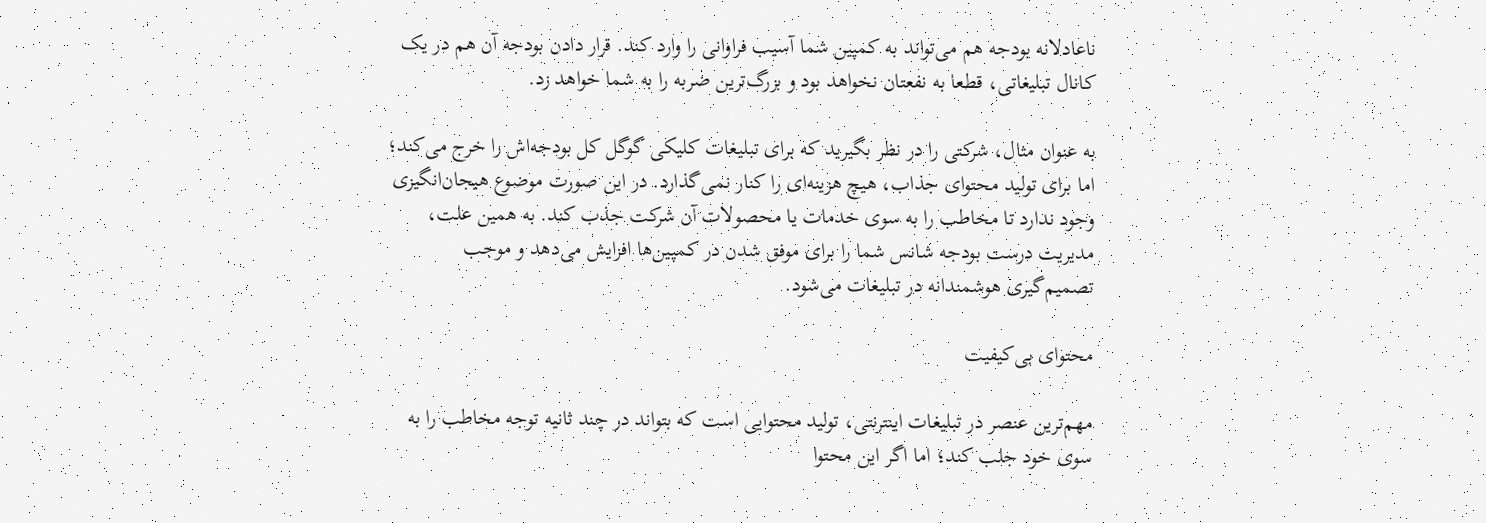ناعادلانه بودجه هم می‌تواند به کمپین شما آسیب فراوانی را وارد کند. قرار دادن بودجه آن هم در یک کانال تبلیغاتی، قطعا به نفعتان نخواهد بود و بزرگ‌ترین ضربه را به شما خواهد زد.

به عنوان مثال، شرکتی را در نظر بگیرید که برای تبلیغات کلیکی گوگل کل بودجه‌اش را خرج می‌کند؛ اما برای تولید محتوای جذاب، هیچ هزینه‌ای را کنار نمی‌گذارد. در این صورت موضوع هیجان‌انگیزی وجود ندارد تا مخاطب را به سوی خدمات یا محصولات آن شرکت جذب کند. به همین علت، مدیریت درست بودجه شانس شما را برای موفق شدن در کمپین‌ها افزایش می‌دهد و موجب تصمیم‌گیری هوشمندانه در تبلیغات می‌شود.

محتوای بی‌کیفیت

مهم‌ترین عنصر در تبلیغات اینترنتی، تولید محتوایی است که بتواند در چند ثانیه توجه مخاطب را به سوی خود جلب کند؛ اما اگر این محتوا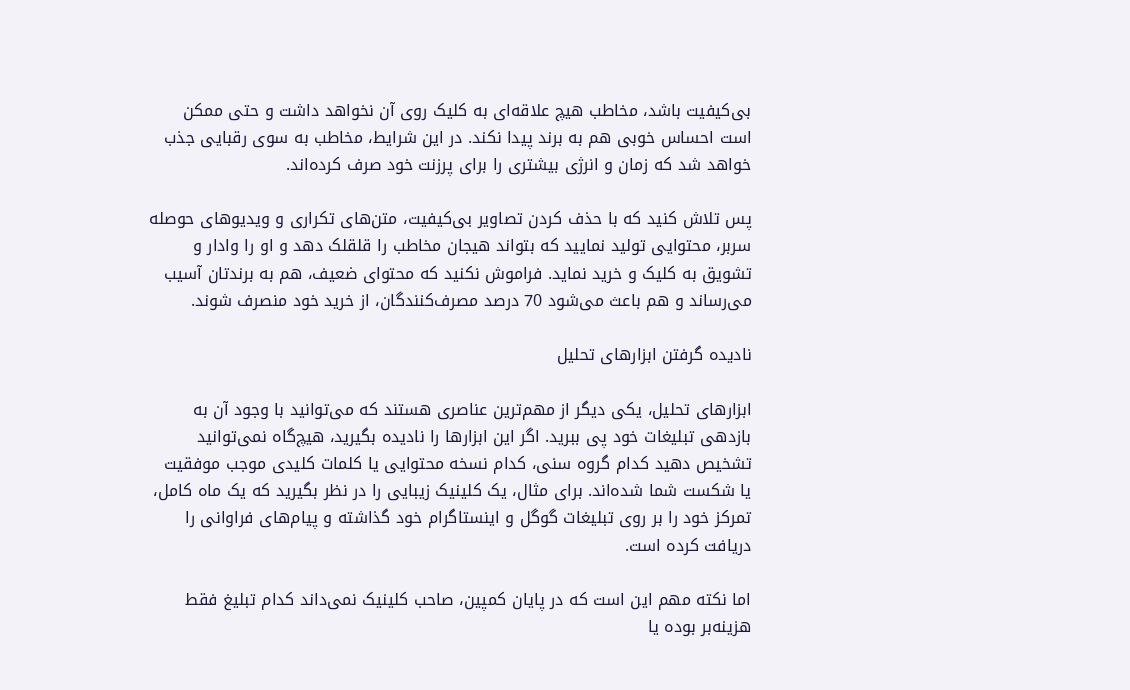بی‌کیفیت باشد، مخاطب هیچ علاقه‌ای به کلیک روی آن نخواهد داشت و حتی ممکن است احساس خوبی هم به برند پیدا نکند. در این شرایط، مخاطب به سوی رقبایی جذب خواهد شد که زمان و انرژی بیشتری را برای پرزنت خود صرف کرده‌اند.

پس تلاش کنید که با حذف کردن تصاویر بی‌کیفیت، متن‌های تکراری و ویدیوهای حوصله سربر، محتوایی تولید نمایید که بتواند هیجان مخاطب را قلقلک دهد و او را وادار و تشویق به کلیک و خرید نماید. فراموش نکنید که محتوای ضعیف، هم به برندتان آسیب می‌رساند و هم باعث می‌شود 70 درصد مصرف‌کنندگان، از خرید خود منصرف شوند.

نادیده گرفتن ابزارهای تحلیل

ابزارهای تحلیل، یکی دیگر از مهم‌ترین عناصری هستند که می‌توانید با وجود آن به بازدهی تبلیغات خود پی ببرید. اگر این ابزارها را نادیده بگیرید، هیچ‌گاه نمی‌توانید تشخیص دهید کدام گروه سنی، کدام نسخه محتوایی یا کلمات کلیدی موجب موفقیت یا شکست شما شده‌اند. برای مثال، یک کلینیک زیبایی را در نظر بگیرید که یک ماه کامل، تمرکز خود را بر روی تبلیغات گوگل و اینستاگرام خود گذاشته و پیام‌های فراوانی را دریافت کرده است.

اما نکته مهم این است که در پایان کمپین، صاحب کلینیک نمی‌داند کدام تبلیغ فقط هزینه‌بر بوده یا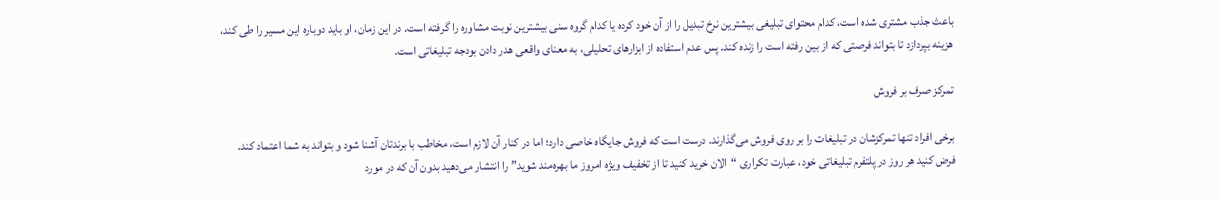باعث جذب مشتری شده است، کدام محتوای تبلیغی بیشترین نرخ تبدیل را از آن خود کرده یا کدام گروه سنی بیشترین نوبت مشاوره را گرفته است. در این زمان، او باید دوباره این مسیر را طی کند، هزینه بپردازد تا بتواند فرصتی که از بین رفته است را زنده کند. پس عدم استفاده از ابزارهای تحلیلی، به معنای واقعی هدر دادن بودجه تبلیغاتی است.

تمرکز صرف بر فروش

برخی افراد تنها تمرکزشان در تبلیغات را بر روی فروش می‌گذارند. درست است که فروش جایگاه خاصی دارد؛ اما در کنار آن لازم است، مخاطب با برندتان آشنا شود و بتواند به شما اعتماد کند. فرض کنید هر روز در پلتفرم تبلیغاتی خود، عبارت تکراری “الان خرید کنید تا از تخفیف ویژه امروز ما بهره‌مند شوید” را انتشار می‌دهید بدون آن که در مورد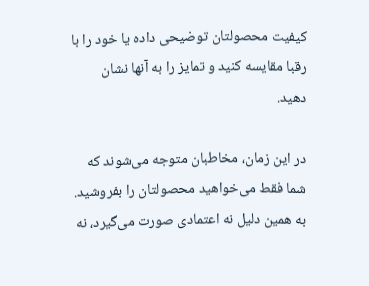کیفیت محصولتان توضیحی داده یا خود را با رقبا مقایسه کنید و تمایز را به آنها نشان دهید.

در این زمان، مخاطبان متوجه می‌شوند که شما فقط می‌خواهید محصولتان را بفروشید. به همین دلیل نه اعتمادی صورت می‌گیرد، نه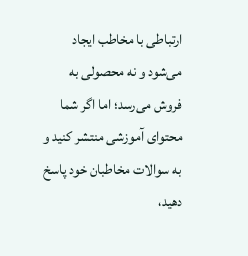ارتباطی با مخاطب ایجاد می‌شود و نه محصولی به فروش می‌رسد؛ اما اگر شما محتوای آموزشی منتشر کنید و به سوالات مخاطبان خود پاسخ دهید،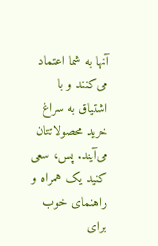آنها به شما اعتماد می‌کنند و با اشتیاق به سراغ خرید محصولاتتان می‌آیند. پس، سعی کنید یک همراه و راهنمای خوب برای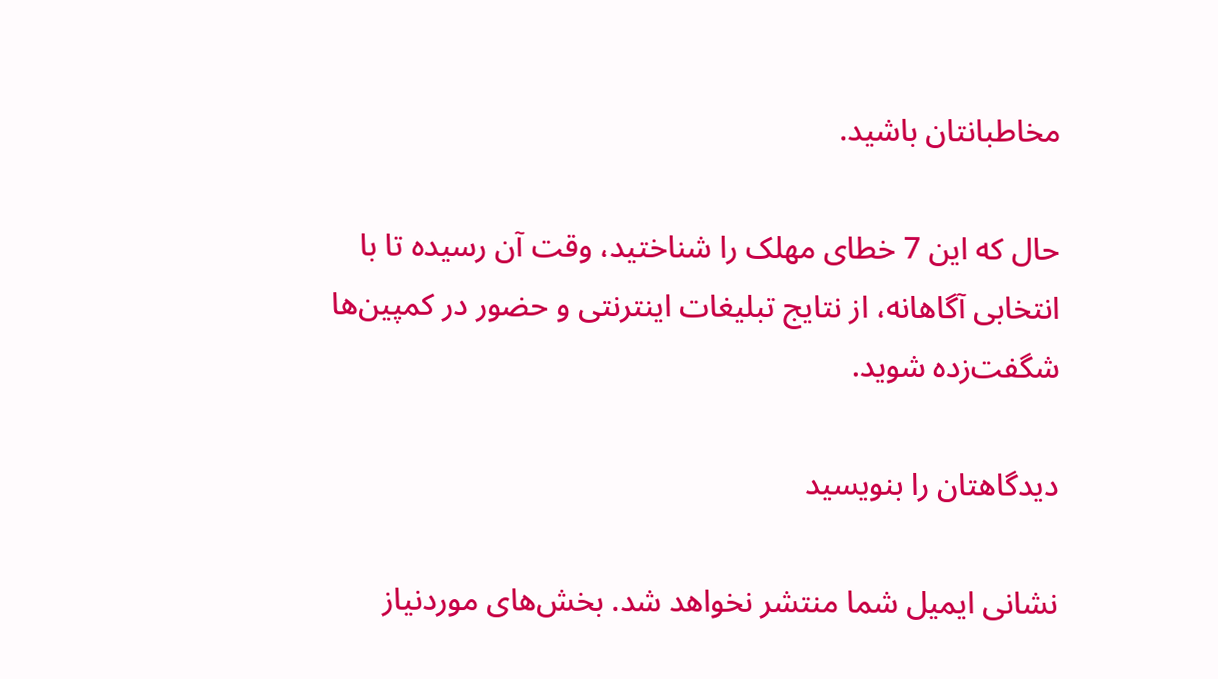مخاطبانتان باشید.

حال که این 7 خطای مهلک را شناختید، وقت آن رسیده تا با انتخابی آگاهانه، از نتایج تبلیغات اینترنتی و حضور در کمپین‌ها شگفت‌زده شوید.

دیدگاهتان را بنویسید

نشانی ایمیل شما منتشر نخواهد شد. بخش‌های موردنیاز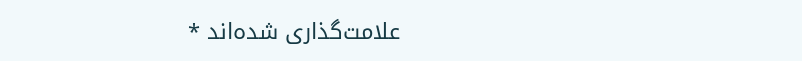علامت‌گذاری شده‌اند *